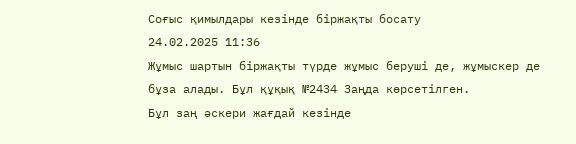Соғыс қимылдары кезінде біржақты босату
24.02.2025 11:36
Жұмыс шартын біржақты түрде жұмыс беруші де, жұмыскер де бұза алады. Бұл құқық №2434 Заңда көрсетілген.
Бұл заң әскери жағдай кезінде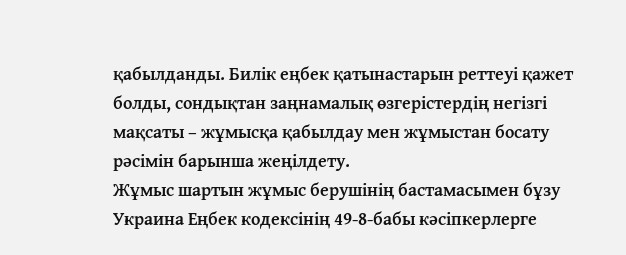қабылданды. Билік еңбек қатынастарын реттеуі қажет болды, сондықтан заңнамалық өзгерістердің негізгі мақсаты – жұмысқа қабылдау мен жұмыстан босату рәсімін барынша жеңілдету.
Жұмыс шартын жұмыс берушінің бастамасымен бұзу
Украина Еңбек кодексінің 49-8-бабы кәсіпкерлерге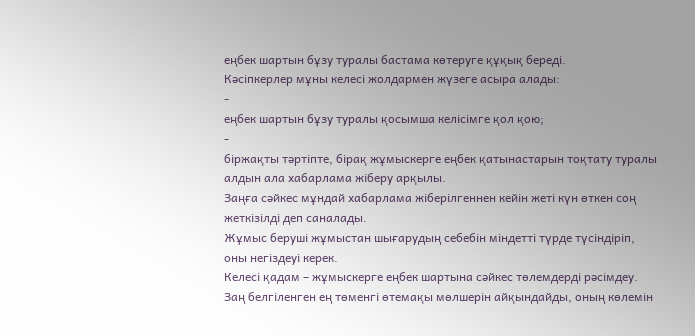еңбек шартын бұзу туралы бастама көтеруге құқық береді.
Кәсіпкерлер мұны келесі жолдармен жүзеге асыра алады:
-
еңбек шартын бұзу туралы қосымша келісімге қол қою;
-
біржақты тәртіпте, бірақ жұмыскерге еңбек қатынастарын тоқтату туралы алдын ала хабарлама жіберу арқылы.
Заңға сәйкес мұндай хабарлама жіберілгеннен кейін жеті күн өткен соң жеткізілді деп саналады.
Жұмыс беруші жұмыстан шығарудың себебін міндетті түрде түсіндіріп, оны негіздеуі керек.
Келесі қадам – жұмыскерге еңбек шартына сәйкес төлемдерді рәсімдеу. Заң белгіленген ең төменгі өтемақы мөлшерін айқындайды, оның көлемін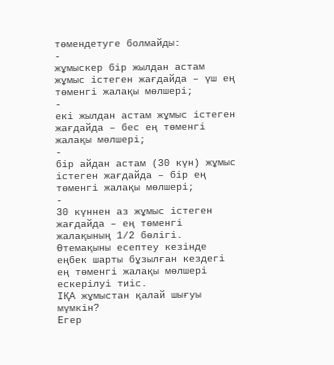төмендетуге болмайды:
-
жұмыскер бір жылдан астам жұмыс істеген жағдайда – үш ең төменгі жалақы мөлшері;
-
екі жылдан астам жұмыс істеген жағдайда – бес ең төменгі жалақы мөлшері;
-
бір айдан астам (30 күн) жұмыс істеген жағдайда – бір ең төменгі жалақы мөлшері;
-
30 күннен аз жұмыс істеген жағдайда – ең төменгі жалақының 1/2 бөлігі.
Өтемақыны есептеу кезінде еңбек шарты бұзылған кездегі ең төменгі жалақы мөлшері ескерілуі тиіс.
ІҚА жұмыстан қалай шығуы мүмкін?
Егер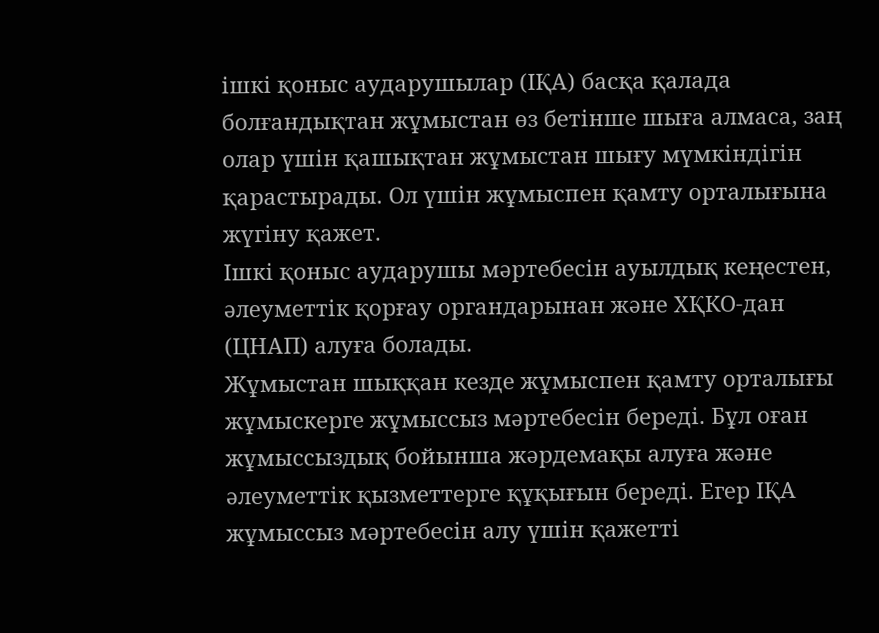ішкі қоныс аударушылар (ІҚА) басқа қалада болғандықтан жұмыстан өз бетінше шыға алмаса, заң олар үшін қашықтан жұмыстан шығу мүмкіндігін қарастырады. Ол үшін жұмыспен қамту орталығына жүгіну қажет.
Ішкі қоныс аударушы мәртебесін ауылдық кеңестен, әлеуметтік қорғау органдарынан және ХҚКО-дан (ЦНАП) алуға болады.
Жұмыстан шыққан кезде жұмыспен қамту орталығы жұмыскерге жұмыссыз мәртебесін береді. Бұл оған жұмыссыздық бойынша жәрдемақы алуға және әлеуметтік қызметтерге құқығын береді. Егер ІҚА жұмыссыз мәртебесін алу үшін қажетті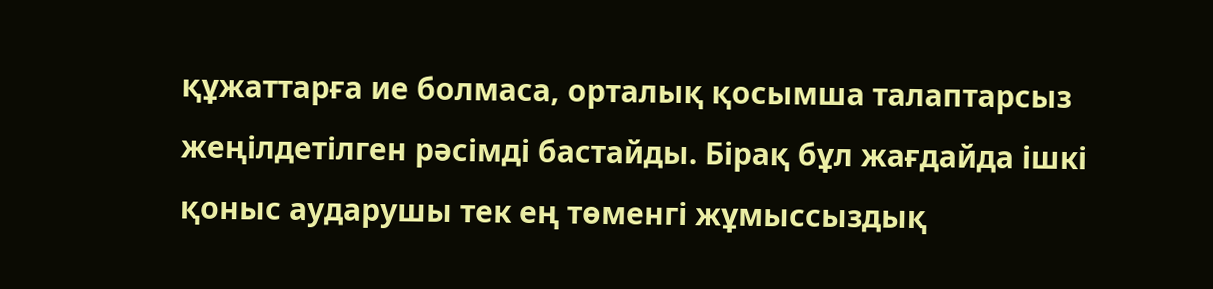құжаттарға ие болмаса, орталық қосымша талаптарсыз жеңілдетілген рәсімді бастайды. Бірақ бұл жағдайда ішкі қоныс аударушы тек ең төменгі жұмыссыздық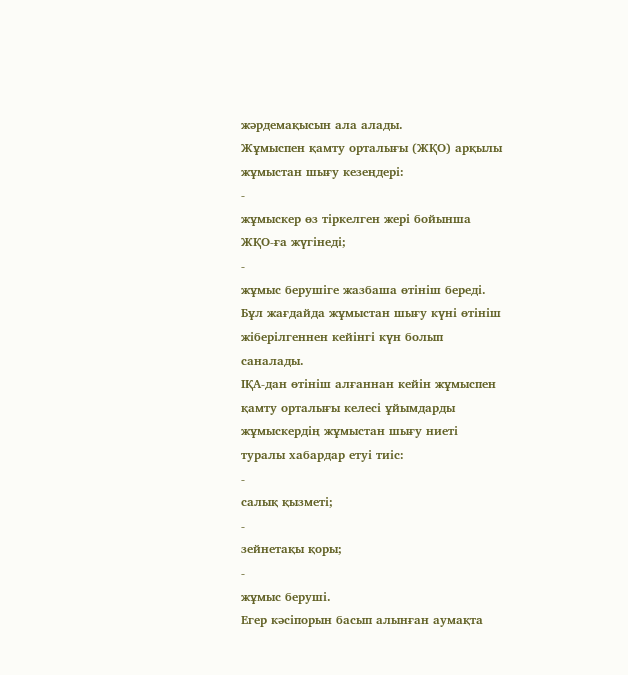жәрдемақысын ала алады.
Жұмыспен қамту орталығы (ЖҚО) арқылы жұмыстан шығу кезеңдері:
-
жұмыскер өз тіркелген жері бойынша ЖҚО-ға жүгінеді;
-
жұмыс берушіге жазбаша өтініш береді.
Бұл жағдайда жұмыстан шығу күні өтініш жіберілгеннен кейінгі күн болып саналады.
ІҚА-дан өтініш алғаннан кейін жұмыспен қамту орталығы келесі ұйымдарды жұмыскердің жұмыстан шығу ниеті туралы хабардар етуі тиіс:
-
салық қызметі;
-
зейнетақы қоры;
-
жұмыс беруші.
Егер кәсіпорын басып алынған аумақта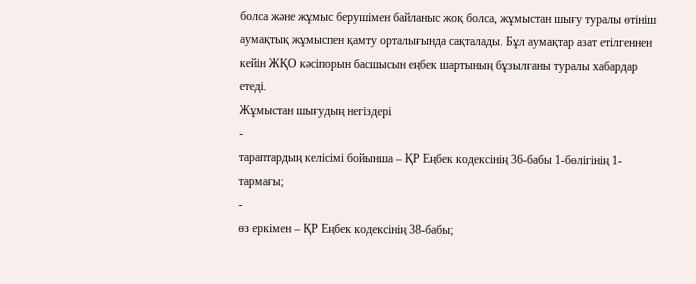болса және жұмыс берушімен байланыс жоқ болса, жұмыстан шығу туралы өтініш аумақтық жұмыспен қамту орталығында сақталады. Бұл аумақтар азат етілгеннен кейін ЖҚО кәсіпорын басшысын еңбек шартының бұзылғаны туралы хабардар етеді.
Жұмыстан шығудың негіздері
-
тараптардың келісімі бойынша – ҚР Еңбек кодексінің 36-бабы 1-бөлігінің 1-тармағы;
-
өз еркімен – ҚР Еңбек кодексінің 38-бабы;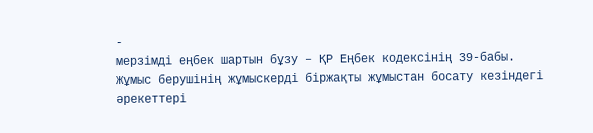-
мерзімді еңбек шартын бұзу – ҚР Еңбек кодексінің 39-бабы.
Жұмыс берушінің жұмыскерді біржақты жұмыстан босату кезіндегі әрекеттері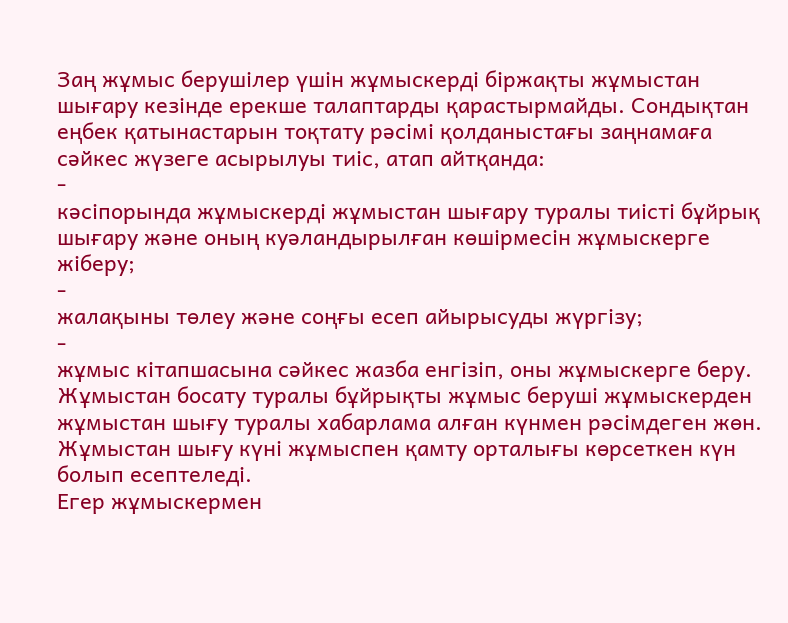Заң жұмыс берушілер үшін жұмыскерді біржақты жұмыстан шығару кезінде ерекше талаптарды қарастырмайды. Сондықтан еңбек қатынастарын тоқтату рәсімі қолданыстағы заңнамаға сәйкес жүзеге асырылуы тиіс, атап айтқанда:
-
кәсіпорында жұмыскерді жұмыстан шығару туралы тиісті бұйрық шығару және оның куәландырылған көшірмесін жұмыскерге жіберу;
-
жалақыны төлеу және соңғы есеп айырысуды жүргізу;
-
жұмыс кітапшасына сәйкес жазба енгізіп, оны жұмыскерге беру.
Жұмыстан босату туралы бұйрықты жұмыс беруші жұмыскерден жұмыстан шығу туралы хабарлама алған күнмен рәсімдеген жөн. Жұмыстан шығу күні жұмыспен қамту орталығы көрсеткен күн болып есептеледі.
Егер жұмыскермен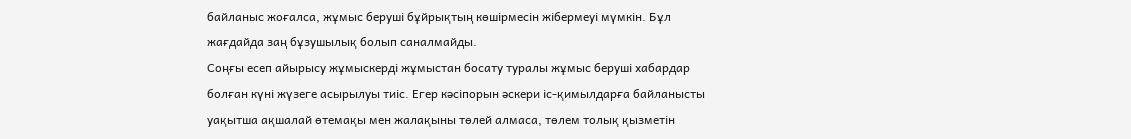байланыс жоғалса, жұмыс беруші бұйрықтың көшірмесін жібермеуі мүмкін. Бұл жағдайда заң бұзушылық болып саналмайды.
Соңғы есеп айырысу жұмыскерді жұмыстан босату туралы жұмыс беруші хабардар болған күні жүзеге асырылуы тиіс. Егер кәсіпорын әскери іс-қимылдарға байланысты уақытша ақшалай өтемақы мен жалақыны төлей алмаса, төлем толық қызметін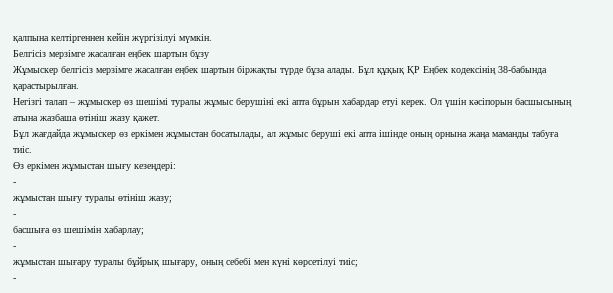қалпына келтіргеннен кейін жүргізілуі мүмкін.
Белгісіз мерзімге жасалған еңбек шартын бұзу
Жұмыскер белгісіз мерзімге жасалған еңбек шартын біржақты түрде бұза алады. Бұл құқық ҚР Еңбек кодексінің 38-бабында қарастырылған.
Негізгі талап – жұмыскер өз шешімі туралы жұмыс берушіні екі апта бұрын хабардар етуі керек. Ол үшін кәсіпорын басшысының атына жазбаша өтініш жазу қажет.
Бұл жағдайда жұмыскер өз еркімен жұмыстан босатылады, ал жұмыс беруші екі апта ішінде оның орнына жаңа маманды табуға тиіс.
Өз еркімен жұмыстан шығу кезеңдері:
-
жұмыстан шығу туралы өтініш жазу;
-
басшыға өз шешімін хабарлау;
-
жұмыстан шығару туралы бұйрық шығару, оның себебі мен күні көрсетілуі тиіс;
-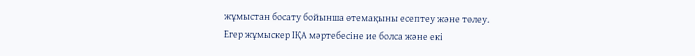жұмыстан босату бойынша өтемақыны есептеу және төлеу.
Егер жұмыскер ІҚА мәртебесіне ие болса және екі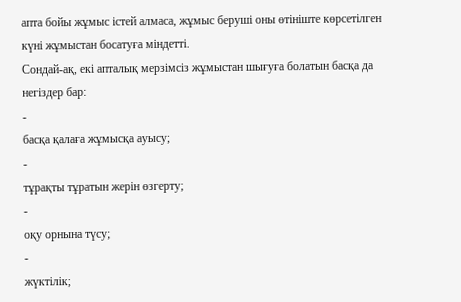апта бойы жұмыс істей алмаса, жұмыс беруші оны өтініште көрсетілген күні жұмыстан босатуға міндетті.
Сондай-ақ, екі апталық мерзімсіз жұмыстан шығуға болатын басқа да негіздер бар:
-
басқа қалаға жұмысқа ауысу;
-
тұрақты тұратын жерін өзгерту;
-
оқу орнына түсу;
-
жүктілік;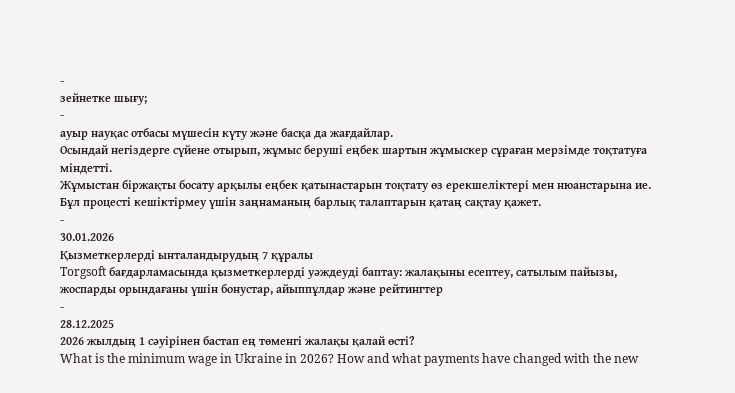-
зейнетке шығу;
-
ауыр науқас отбасы мүшесін күту және басқа да жағдайлар.
Осындай негіздерге сүйене отырып, жұмыс беруші еңбек шартын жұмыскер сұраған мерзімде тоқтатуға міндетті.
Жұмыстан біржақты босату арқылы еңбек қатынастарын тоқтату өз ерекшеліктері мен нюанстарына ие. Бұл процесті кешіктірмеу үшін заңнаманың барлық талаптарын қатаң сақтау қажет.
-
30.01.2026
Қызметкерлерді ынталандырудың 7 құралы
Torgsoft бағдарламасында қызметкерлерді уәждеуді баптау: жалақыны есептеу, сатылым пайызы, жоспарды орындағаны үшін бонустар, айыппұлдар және рейтингтер
-
28.12.2025
2026 жылдың 1 сәуірінен бастап ең төменгі жалақы қалай өсті?
What is the minimum wage in Ukraine in 2026? How and what payments have changed with the new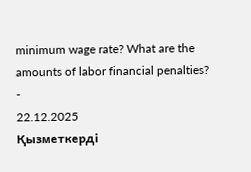minimum wage rate? What are the amounts of labor financial penalties?
-
22.12.2025
Қызметкерді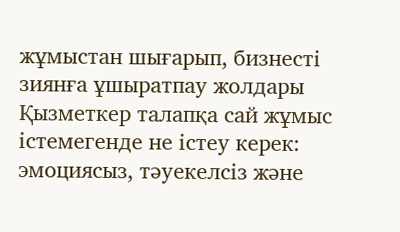жұмыстан шығарып, бизнесті зиянға ұшыратпау жолдары
Қызметкер талапқа сай жұмыс істемегенде не істеу керек: эмоциясыз, тәуекелсіз және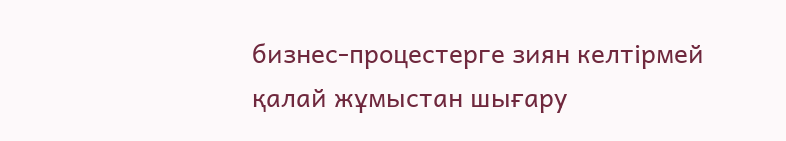бизнес-процестерге зиян келтірмей қалай жұмыстан шығару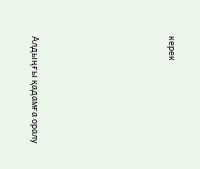керек









Алдыңғы қадамға оралу